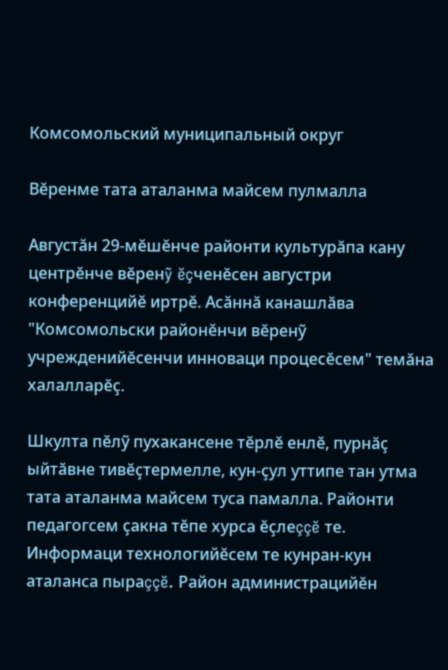Комсомольский муниципальный округ

Вĕренме тата аталанма майсем пулмалла

Августăн 29-мĕшĕнче районти культурăпа кану центрĕнче вĕренỹ ĕçченĕсен августри конференцийĕ иртрĕ. Асăннă канашлăва "Комсомольски районĕнчи вĕренỹ учрежденийĕсенчи инноваци процесĕсем" темăна халалларĕç.

Шкулта пĕлỹ пухакансене тĕрлĕ енлĕ, пурнăç ыйтăвне тивĕçтермелле, кун-çул уттипе тан утма тата аталанма майсем туса памалла. Районти педагогсем çакна тĕпе хурса ĕçлеççĕ те. Информаци технологийĕсем те кунран-кун аталанса пыраççĕ. Район администрацийĕн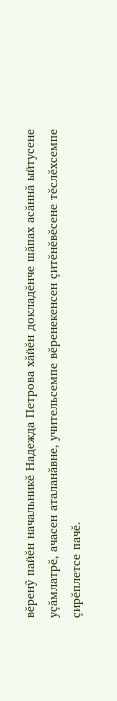вĕренỹ пайĕн начальникĕ Надежда Петрова хăйĕн докладĕнче шăпах асăннă ыйтусене уçăмлатрĕ, ачасен аталанăвне, учительсемпе вĕренекенсен çитĕнĕвĕсене тĕслĕхсемпе çирĕплетсе пачĕ.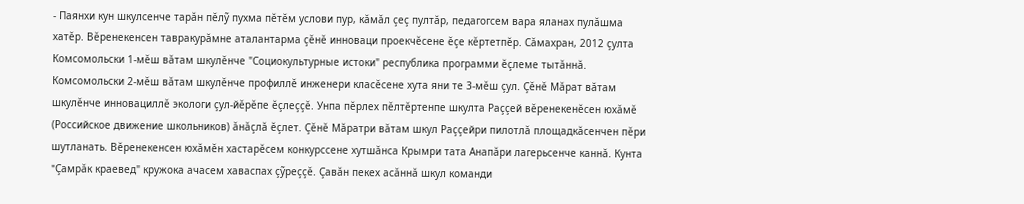- Паянхи кун шкулсенче тарăн пĕлỹ пухма пĕтĕм услови пур, кăмăл çеç пултăр, педагогсем вара яланах пулăшма хатĕр. Вĕренекенсен тавракурăмне аталантарма çĕнĕ инноваци проекчĕсене ĕçе кĕртетпĕр. Сăмахран, 2012 çулта Комсомольски 1-мĕш вăтам шкулĕнче "Социокультурные истоки" республика программи ĕçлеме тытăннă. Комсомольски 2-мĕш вăтам шкулĕнче профиллĕ инженери класĕсене хута яни те 3-мĕш çул. Çĕнĕ Мăрат вăтам шкулĕнче инновациллĕ экологи çул-йĕрĕпе ĕçлеççĕ. Унпа пĕрлех пĕлтĕртенпе шкулта Раççей вĕренекенĕсен юхăмĕ (Российское движение школьников) ăнăçлă ĕçлет. Çĕнĕ Мăратри вăтам шкул Раççейри пилотлă площадкăсенчен пĕри шутланать. Вĕренекенсен юхăмĕн хастарĕсем конкурссене хутшăнса Крымри тата Анапăри лагерьсенче каннă. Кунта "Çамрăк краевед" кружока ачасем хаваспах çỹреççĕ. Çавăн пекех асăннă шкул команди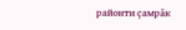районти çамрăк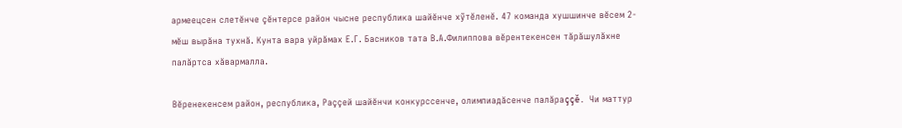армеецсен слетĕнче çĕнтерсе район чысне республика шайĕнче хỹтĕленĕ. 47 команда хушшинче вĕсем 2-мĕш вырăна тухнă. Кунта вара уйрăмах Е.Г. Басников тата В.А.Филиппова вĕрентекенсен тăрăшулăхне палăртса хăвармалла.

Вĕренекенсем район, республика, Раççей шайĕнчи конкурссенче, олимпиадăсенче палăраççĕ. Чи маттур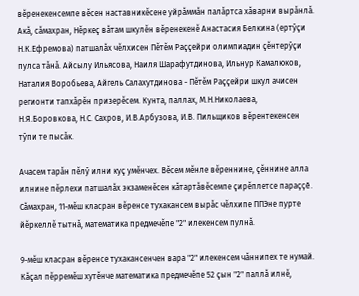вĕренекенсемпе вĕсен наставникĕсене уйрăммăн палăртса хăварни вырăнлă. Акă, сăмахран, Нĕркеç вăтам шкулĕн вĕренекенĕ Анастасия Белкина (ертỹçи Н.К.Ефремова) патшалăх чĕлхисен Пĕтĕм Раççейри олимпиадин çĕнтерỹçи пулса тăнă. Айсылу Ильясова, Наиля Шарафутдинова, Ильнур Камалюков, Наталия Воробьева, Айгель Салахутдинова - Пĕтĕм Раççейри шкул ачисен регионти тапхăрĕн призерĕсем. Кунта, паллах, М.Н.Николаева, Н.Я.Боровкова, Н.С. Сахров, И.В.Арбузова, И.В. Пильщиков вĕрентекенсен тỹпи те пысăк.

Ачасем тарăн пĕлỹ илни куç умĕнчех. Вĕсем мĕнле вĕреннине, çĕннине алла илнине пĕрлехи патшалăх экзаменĕсен кăтартăвĕсемпе çирĕплетсе параççĕ. Сăмахран, 11-мĕш класран вĕренсе тухакансем вырăс чĕлхипе ППЭне пурте йĕркеллĕ тытнă, математика предмечĕпе "2" илекенсем пулнă.

9-мĕш класран вĕренсе тухакансенчен вара "2" илекенсем чăннипех те нумай. Кăçал пĕрремĕш хутĕнче математика предмечĕпе 52 çын "2" паллă илнĕ,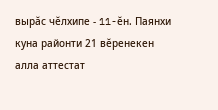вырăс чĕлхипе - 11-ĕн. Паянхи куна районти 21 вĕренекен алла аттестат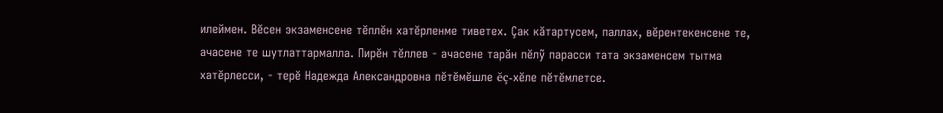илеймен. Вĕсен экзаменсене тĕплĕн хатĕрленме тиветех. Çак кăтартусем, паллах, вĕрентекенсене те, ачасене те шутлаттармалла. Пирĕн тĕллев - ачасене тарăн пĕлỹ парасси тата экзаменсем тытма хатĕрлесси, - терĕ Надежда Александровна пĕтĕмĕшле ĕç-хĕле пĕтĕмлетсе.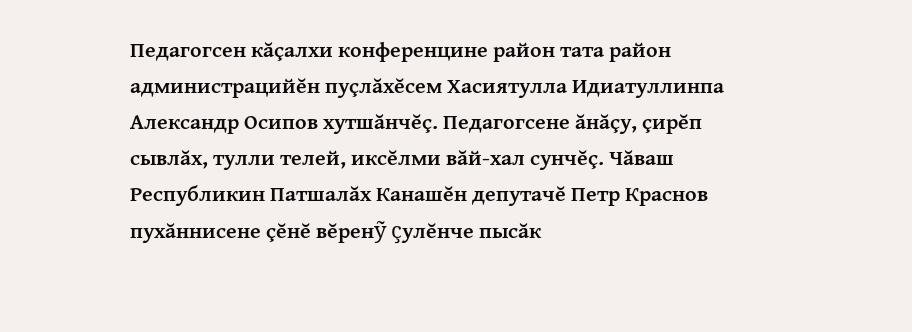Педагогсен кăçалхи конференцине район тата район администрацийĕн пуçлăхĕсем Хасиятулла Идиатуллинпа Александр Осипов хутшăнчĕç. Педагогсене ăнăçу, çирĕп сывлăх, тулли телей, иксĕлми вăй-хал сунчĕç. Чăваш Республикин Патшалăх Канашĕн депутачĕ Петр Краснов пухăннисене çĕнĕ вĕренỹ çулĕнче пысăк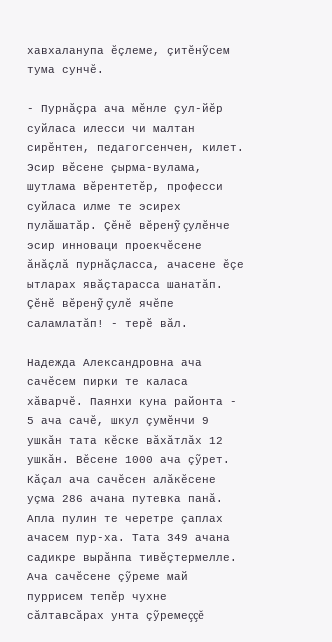хавхаланупа ĕçлеме, çитĕнỹсем тума сунчĕ.

- Пурнăçра ача мĕнле çул-йĕр суйласа илесси чи малтан сирĕнтен, педагогсенчен, килет. Эсир вĕсене çырма-вулама, шутлама вĕрентетĕр, професси суйласа илме те эсирех пулăшатăр. Çĕнĕ вĕренỹ çулĕнче эсир инноваци проекчĕсене ăнăçлă пурнăçласса, ачасене ĕçе ытларах явăçтарасса шанатăп. Çĕнĕ вĕренỹ çулĕ ячĕпе саламлатăп! - терĕ вăл.

Надежда Александровна ача сачĕсем пирки те каласа хăварчĕ. Паянхи куна районта - 5 ача сачĕ, шкул çумĕнчи 9 ушкăн тата кĕске вăхăтлăх 12 ушкăн. Вĕсене 1000 ача çỹрет. Кăçал ача сачĕсен алăкĕсене уçма 286 ачана путевка панă. Апла пулин те черетре çаплах ачасем пур-ха. Тата 349 ачана садикре вырăнпа тивĕçтермелле. Ача сачĕсене çỹреме май пуррисем тепĕр чухне сăлтавсăрах унта çỹремеççĕ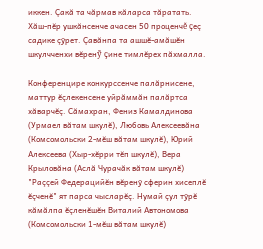иккен. Çакă та чăрмав кăларса тăратать. Хăш-пĕр ушкăнсенче ачасен 50 проценчĕ çеç садике çỹрет. Çавăнпа та ашшĕ-амăшĕн шкулчченхи вĕренỹ çине тимлĕрех пăхмалла.

Конференцире конкурссенче палăрнисене, маттур ĕçлекенсене уйрăммăн палăртса хăварчĕç. Сăмахран, Фениз Камалдинова (Урмаел вăтам шкулĕ), Любовь Алексеевăна (Комсомольски 2-мĕш вăтам шкулĕ), Юрий Алексеева (Хыр-хĕрри тĕп шкулĕ), Вера Крыловăна (Аслă Чурачăк вăтам шкулĕ) "Раççей Федерацийĕн вĕренỹ сферин хисеплĕ ĕçченĕ" ят парса чысларĕç. Нумай çул тỹрĕ кăмăлпа ĕçленĕшĕн Виталий Автономова (Комсомольски 1-мĕш вăтам шкулĕ)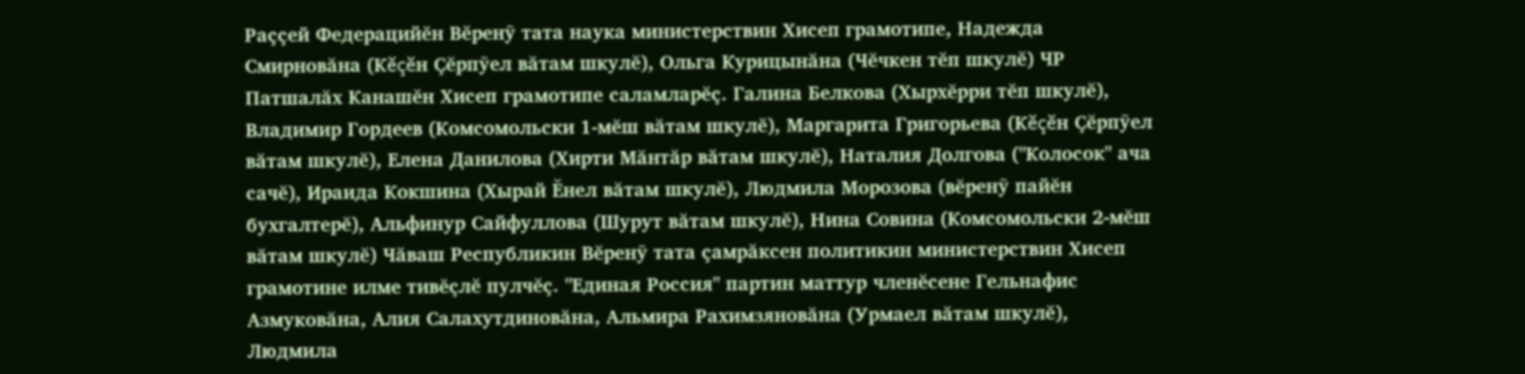Раççей Федерацийĕн Вĕренỹ тата наука министерствин Хисеп грамотипе, Надежда Смирновăна (Кĕçĕн Çĕрпỹел вăтам шкулĕ), Ольга Курицынăна (Чĕчкен тĕп шкулĕ) ЧР Патшалăх Канашĕн Хисеп грамотипе саламларĕç. Галина Белкова (Хырхĕрри тĕп шкулĕ), Владимир Гордеев (Комсомольски 1-мĕш вăтам шкулĕ), Маргарита Григорьева (Кĕçĕн Çĕрпỹел вăтам шкулĕ), Елена Данилова (Хирти Мăнтăр вăтам шкулĕ), Наталия Долгова ("Колосок" ача сачĕ), Ираида Кокшина (Хырай Ĕнел вăтам шкулĕ), Людмила Морозова (вĕренỹ пайĕн бухгалтерĕ), Альфинур Сайфуллова (Шурут вăтам шкулĕ), Нина Совина (Комсомольски 2-мĕш вăтам шкулĕ) Чăваш Республикин Вĕренỹ тата çамрăксен политикин министерствин Хисеп грамотине илме тивĕçлĕ пулчĕç. "Единая Россия" партин маттур членĕсене Гельнафис Азмуковăна, Алия Салахутдиновăна, Альмира Рахимзяновăна (Урмаел вăтам шкулĕ), Людмила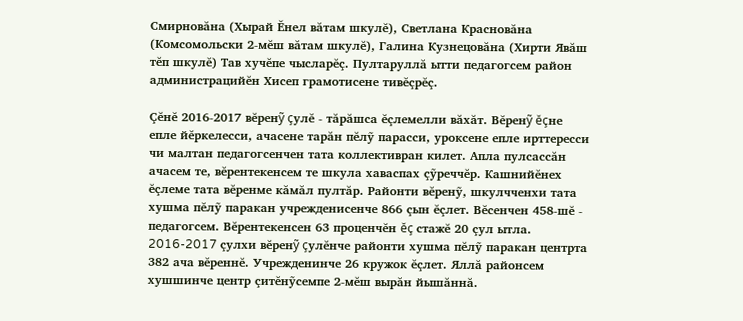Смирновăна (Хырай Ĕнел вăтам шкулĕ), Светлана Красновăна (Комсомольски 2-мĕш вăтам шкулĕ), Галина Кузнецовăна (Хирти Явăш тĕп шкулĕ) Тав хучĕпе чысларĕç. Пултаруллă ытти педагогсем район администрацийĕн Хисеп грамотисене тивĕçрĕç.

Çĕнĕ 2016-2017 вĕренỹ çулĕ - тăрăшса ĕçлемелли вăхăт. Вĕренỹ ĕçне епле йĕркелесси, ачасене тарăн пĕлỹ парасси, уроксене епле ирттересси чи малтан педагогсенчен тата коллективран килет. Апла пулсассăн ачасем те, вĕрентекенсем те шкула хаваспах çỹреччĕр. Кашнийĕнех ĕçлеме тата вĕренме кăмăл пултăр. Районти вĕренỹ, шкулчченхи тата хушма пĕлỹ паракан учрежденисенче 866 çын ĕçлет. Вĕсенчен 458-шĕ - педагогсем. Вĕрентекенсен 63 проценчĕн ĕç стажĕ 20 çул ытла. 2016-2017 çулхи вĕренỹ çулĕнче районти хушма пĕлỹ паракан центрта 382 ача вĕреннĕ. Учрежденинче 26 кружок ĕçлет. Яллă районсем хушшинче центр çитĕнỹсемпе 2-мĕш вырăн йышăннă.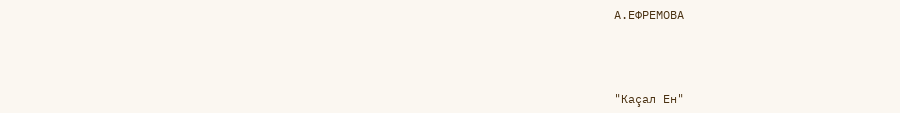А.ЕФРЕМОВА



"Каçал Ен"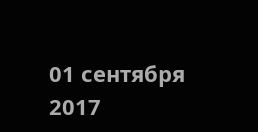01 сентября 2017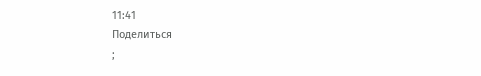11:41
Поделиться
;